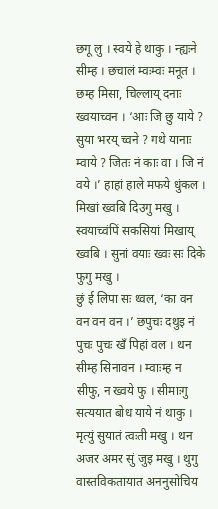छगू लु । स्वये हे थाकु । न्ह्यःने सीम्ह । छचालं म्वःम्वः मनूत । छम्ह मिसा, चिल्लाय् दनाः ख्वयाच्वन । ‘आः जि छु याये ? सुया भरय् च्वने ? गथे यानाः म्वाये ? जितः नं काः वा । जि नं वये ।’ हाहां हाले मफये धुंकल । मिखां ख्वबि दिउगु मखु । स्वयाच्वंपिं सकसियां मिखाय् ख्वबि । सुनां वयाः ख्वः सः दिके फुगु मखु ।
छुं ई लिपा सः थ्वल, ‘का वन वन वन वन ।’ छपुचः दथुइ नं पुचः पुचः खँ पिहां वल । थन सीम्ह सिनावन । म्वाःम्ह न सीफु, न ख्वये फु । सीमाःगु सत्ययात बोध याये नं थाकु । मृत्युं सुयातं त्वःती मखु । थन अजर अमर सुं जुइ मखु । थुगु वास्तविकतायात अननुसोचिय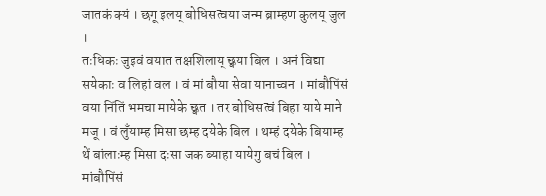जातकं क्यं । छगू इलय् बोधिसत्वया जन्म ब्राम्हण कुलय् जुल ।
तःधिकः जुइवं वयात तक्षशिलाय् छ्वया बिल । अनं विद्या सयेकाः व लिहां वल । वं मां बौया सेवा यानाच्वन । मांबौपिंसं वया निंतिं भमचा मायेके छ्वत । तर बोधिसत्वं बिहा याये माने मजू । वं लुँयाम्ह मिसा छम्ह दयेके बिल । थम्हं दयेके बियाम्ह थें बांलाःम्ह मिसा दःसा जक ब्याहा यायेगु बचं बिल । मांबौपिंसं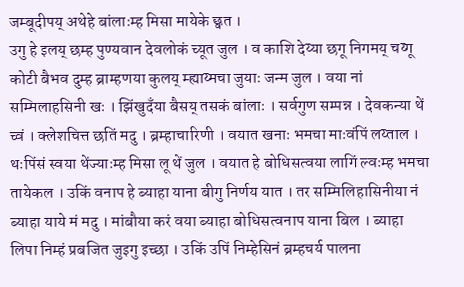जम्बूदीपय् अथेहे बांलाःम्ह मिसा मायेके छ्वत ।
उगु हे इलय् छम्ह पुण्यवान देवलोकं च्यूत जुल । व काशि देय्या छगू निगमय् चय्गू कोटी बैभव दुम्ह ब्राम्हणया कुलय् म्ह्याय्मचा जुयाः जन्म जुल । वया नां सम्मिलाहसिनी खः । झिंखुदँया बैसय् तसकं बांलाः । सर्वगुण सम्पन्न । देवकन्या थें च्वं । क्लेशचित्त छतिं मदु । ब्रम्हाचारिणी । वयात खनाः भमचा माःवंपिं लय्ताल ।
थःपिंसं स्वया थेंज्याःम्ह मिसा लू थें जुल । वयात हे बोधिसत्वया लागिं ल्वःम्ह भमचा तायेकल । उकिं वनाप हे ब्याहा याना बीगु निर्णय यात । तर सम्मिलिहासिनीया नं ब्याहा याये मं मदु । मांबौया करं वया ब्याहा बोधिसत्वनाप याना बिल । ब्याहा लिपा निम्हं प्रबजित जुइगु इच्छा । उकिं उपिं निम्हेसिनं ब्रम्हचर्य पालना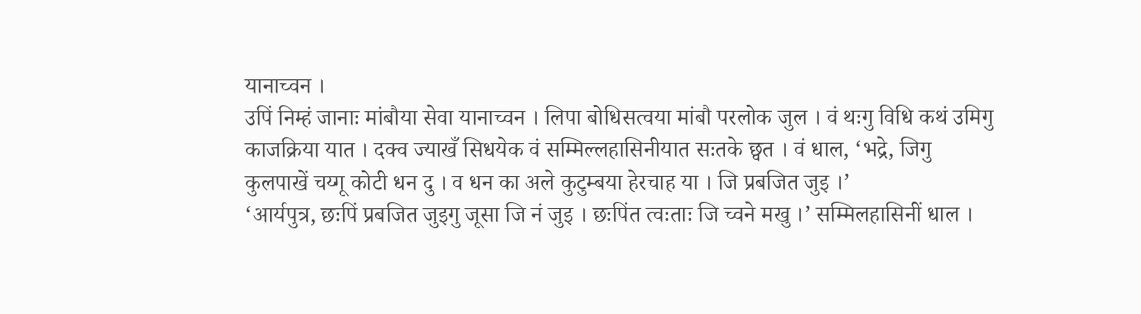यानाच्वन ।
उपिं निम्हं जानाः मांबौया सेवा यानाच्वन । लिपा बोधिसत्वया मांबौ परलोक जुल । वं थःगु विधि कथं उमिगु काजक्रिया यात । दक्व ज्याखँ सिधयेक वं सम्मिल्लहासिनीयात सःतके छ्वत । वं धाल, ‘भद्रे, जिगु कुलपाखें चय्गू कोटी धन दु । व धन का अले कुटुम्बया हेरचाह या । जि प्रबजित जुइ ।’
‘आर्यपुत्र, छःपिं प्रबजित जुइगु जूसा जि नं जुइ । छःपिंत त्वःताः जि च्वने मखु ।’ सम्मिलहासिनीं धाल ।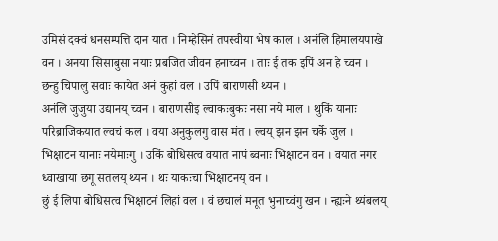उमिसं दक्वं धनसम्पत्ति दान यात । निम्हेसिनं तपस्वीया भेष काल । अनंलि हिमालयपाखे वन । अनया सिसाबुसा नयाः प्रबजित जीवन हनाच्वन । ताः ई तक इपिं अन हे च्वन ।
छन्हु चिपालु सवाः कायेत अनं कुहां वल । उपिं बाराणसी थ्यन ।
अनंलि जुजुया उद्यानय् च्वन । बाराणसीइ ल्वाकःबुकः नसा नये माल । थुकिं यानाः परिब्राजिकयात ल्वचं कल । वया अनुकुलगु वास मंत । ल्वय् झन झन चर्के जुल । भिक्षाटन यानाः नयेमाःगु । उकिं बोधिसत्व वयात नापं ब्वनाः भिक्षाटन वन । वयात नगर ध्वाखाया छगू सतलय् थ्यन । थः याकःचा भिक्षाटनय् वन ।
छुं ई लिपा बोधिसत्व भिक्षाटनं लिहां वल । वं छचालं मनूत भुनाच्वंगु खन । न्ह्यःने थ्यंबलय्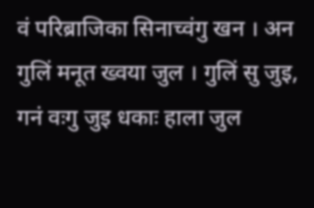वं परिब्राजिका सिनाच्वंगु खन । अन गुलिं मनूत ख्वया जुल । गुलिं सु जुइ, गनं वःगु जुइ धकाः हाला जुल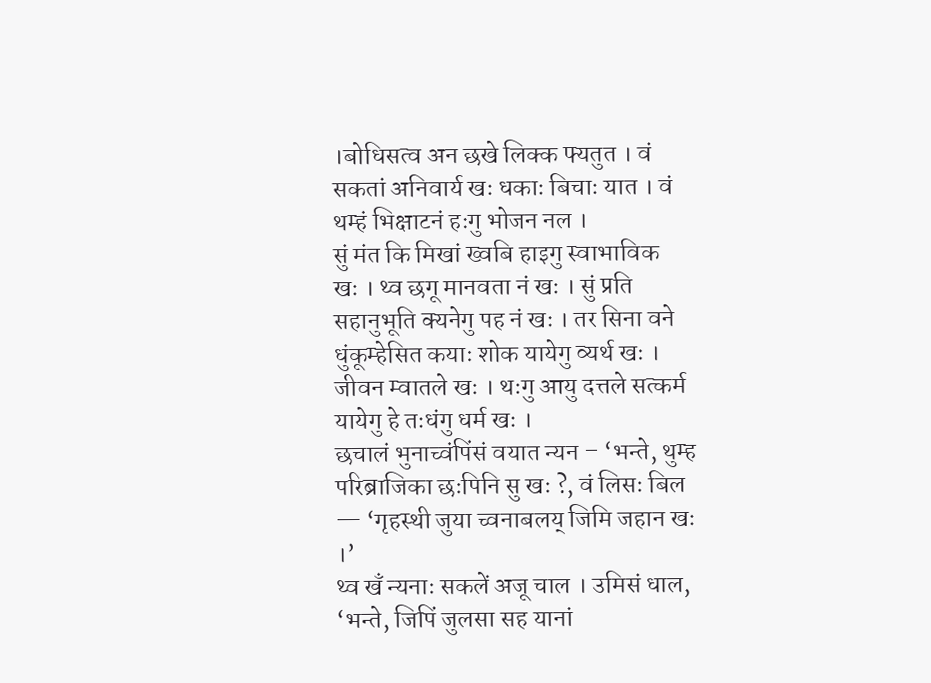।बोधिसत्व अन छखे लिक्क फ्यतुत । वं सकतां अनिवार्य खः धकाः बिचाः यात । वं थम्हं भिक्षाटनं हःगु भोजन नल ।
सुं मंत कि मिखां ख्वबि हाइगु स्वाभाविक
खः । थ्व छगू मानवता नं खः । सुं प्रति सहानुभूति क्यनेगु पह नं खः । तर सिना वने धुंकूम्हेसित कयाः शोक यायेगु व्यर्थ खः । जीवन म्वातले खः । थःगु आयु दत्तले सत्कर्म यायेगु हे तःधंगु धर्म खः ।
छचालं भुनाच्वंपिंसं वयात न्यन – ‘भन्ते, थुम्ह परिब्राजिका छःपिनि सु खः ?, वं लिसः बिल — ‘गृहस्थी जुया च्वनाबलय् जिमि जहान खः ।’
थ्व खँ न्यनाः सकलें अजू चाल । उमिसं धाल, ‘भन्ते, जिपिं जुलसा सह यानां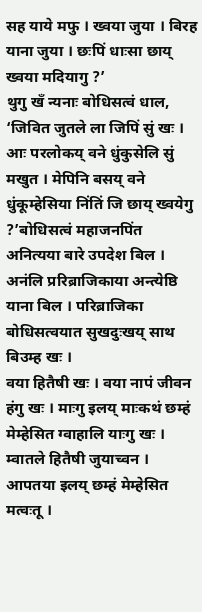सह याये मफु । ख्वया जुया । बिरह याना जुया । छःपिं धाःसा छाय् ख्वया मदियागु ?’
थुगु खँ न्यनाः बोधिसत्वं धाल, ‘जिवित जुतले ला जिपिं सुं खः । आः परलोकय् वने धुंकुसेलि सुं मखुत । मेपिनि बसय् वने धुंकूम्हेसिया निंतिं जि छाय् ख्वयेगु ?’बोधिसत्वं महाजनपिंत अनित्यया बारे उपदेश बिल । अनंलि प्ररिब्राजिकाया अन्त्येष्ठि याना बिल । परिब्राजिका बोधिसत्वयात सुखदुःखय् साथ बिउम्ह खः ।
वया हितैषी खः । वया नापं जीवन हंगु खः । माःगु इलय् माःकथं छम्हं मेम्हेसित ग्वाहालि याःगु खः । म्वातले हितैषी जुयाच्वन । आपतया इलय् छम्हं मेम्हेसित मत्वःतू ।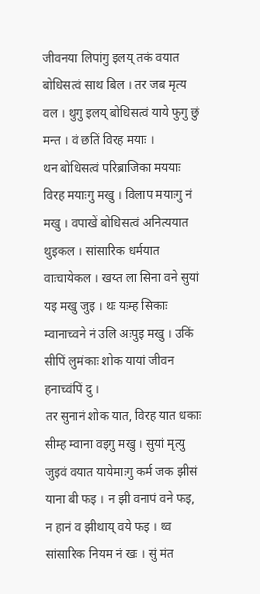जीवनया लिपांगु इलय् तकं वयात बोधिसत्वं साथ बिल । तर जब मृत्य वल । थुगु इलय् बोधिसत्वं याये फुगु छुं मन्त । वं छतिं विरह मयाः ।
थन बोधिसत्वं परिब्राजिका मययाः विरह मयाःगु मखु । विलाप मयाःगु नं मखु । वपाखें बोधिसत्वं अनित्ययात थुइकल । सांसारिक धर्मयात वाःचायेकल । खय्त ला सिना वने सुयां यइ मखु जुइ । थः यःम्ह सिकाः म्वानाच्वने नं उलि अःपुइ मखु । उकिं सीपिं लुमंकाः शोक यायां जीवन हनाच्वंपिं दु ।
तर सुनानं शोक यात, विरह यात धकाः सीम्ह म्वाना वइगु मखु । सुयां मृत्यु जुइवं वयात यायेमाःगु कर्म जक झीसं याना बी फइ । न झी वनापं वने फइ, न हानं व झीथाय् वये फइ । थ्व सांसारिक नियम नं खः । सुं मंत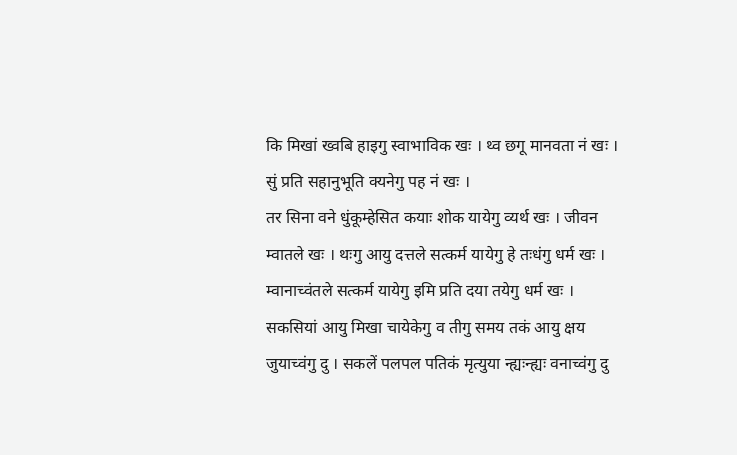कि मिखां ख्वबि हाइगु स्वाभाविक खः । थ्व छगू मानवता नं खः । सुं प्रति सहानुभूति क्यनेगु पह नं खः ।
तर सिना वने धुंकूम्हेसित कयाः शोक यायेगु व्यर्थ खः । जीवन म्वातले खः । थःगु आयु दत्तले सत्कर्म यायेगु हे तःधंगु धर्म खः । म्वानाच्वंतले सत्कर्म यायेगु इमि प्रति दया तयेगु धर्म खः । सकसियां आयु मिखा चायेकेगु व तीगु समय तकं आयु क्षय जुयाच्वंगु दु । सकलें पलपल पतिकं मृत्युया न्ह्यःन्ह्यः वनाच्वंगु दु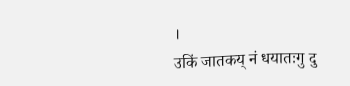।
उकिं जातकय् नं धयातःगु दु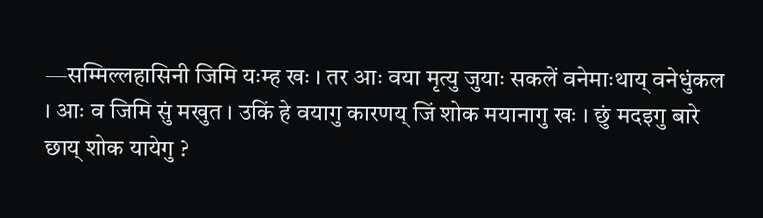—सम्मिल्लहासिनी जिमि यःम्ह खः । तर आः वया मृत्यु जुयाः सकलें वनेमाःथाय् वनेधुंकल । आः व जिमि सुं मखुत । उकिं हे वयागु कारणय् जिं शोक मयानागु खः । छुं मदइगु बारे छाय् शोक यायेगु ?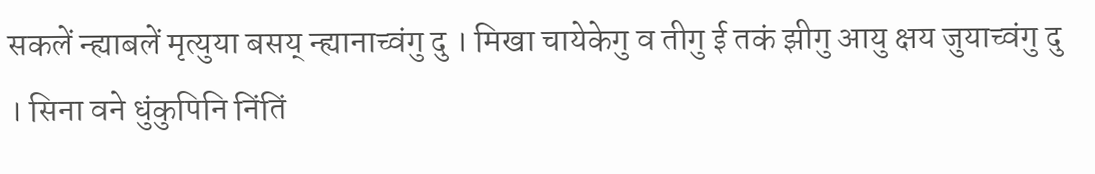सकलें न्ह्याबलें मृत्युया बसय् न्ह्यानाच्वंगु दु । मिखा चायेकेगु व तीगु ई तकं झीगु आयु क्षय जुयाच्वंगु दु । सिना वने धुंकुपिनि निंतिं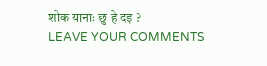शोक यानाः छु हे दइ ?
LEAVE YOUR COMMENTS